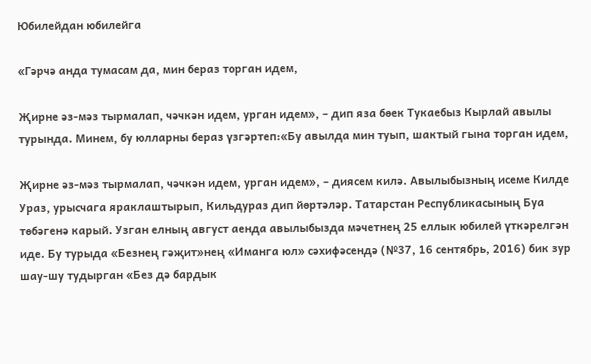Юбилейдан юбилейга

«Гәрчә анда тумасам да, мин бераз торган идем,

Җирне әз-мәз тырмалап, чәчкән идем, урган идем», – дип яза бөек Тукаебыз Кырлай авылы турында. Минем, бу юлларны бераз үзгәртеп:«Бу авылда мин туып, шактый гына торган идем,

Җирне әз-мәз тырмалап, чәчкән идем, урган идем», – диясем килә. Авылыбызның исеме Килде Ураз, урысчага яраклаштырып, Кильдураз дип йөртәләр. Татарстан Республикасының Буа төбәгенә карый. Узган елның август аенда авылыбызда мәчетнең 25 еллык юбилей үткәрелгән иде. Бу турыда «Безнең гәҗит»нең «Иманга юл» сәхифәсендә (№37, 16 сентябрь, 2016) бик зур шау-шу тудырган «Без дә бардык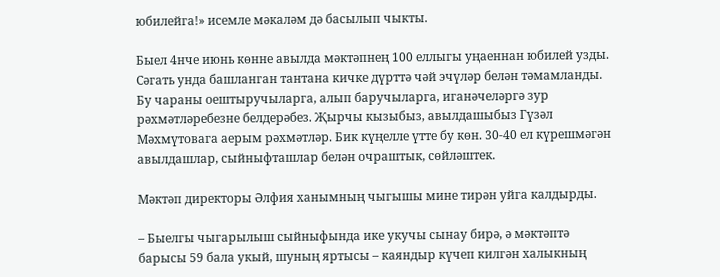юбилейга!» исемле мәкаләм дә басылып чыкты.

Быел 4нче июнь көнне авылда мәктәпнең 100 еллыгы уңаеннан юбилей узды. Сәгать унда башланган тантана кичке дүрттә чәй эчүләр белән тәмамланды. Бу чараны оештыручыларга, алып баручыларга, иганәчеләргә зур рәхмәтләребезне белдерәбез. Җырчы кызыбыз, авылдашыбыз Гүзәл Мәхмүтовага аерым рәхмәтләр. Бик күңелле үтте бу көн. 30-40 ел күрешмәгән авылдашлар, сыйныфташлар белән очраштык, сөйләштек.

Мәктәп директоры Әлфия ханымның чыгышы мине тирән уйга калдырды.

– Быелгы чыгарылыш сыйныфында ике укучы сынау бирә, ә мәктәптә барысы 59 бала укый, шуның яртысы – каяндыр күчеп килгән халыкның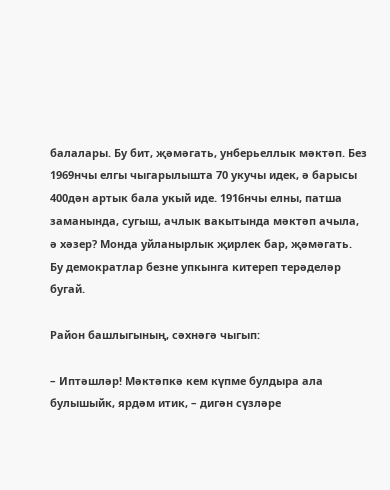балалары. Бу бит, җәмәгать, унберьеллык мәктәп. Без 1969нчы елгы чыгарылышта 70 укучы идек, ә барысы 400дән артык бала укый иде. 1916нчы елны, патша заманында, сугыш, ачлык вакытында мәктәп ачыла, ә хәзер? Монда уйланырлык җирлек бар, җәмәгать. Бу демократлар безне упкынга китереп терәделәр бугай.

Район башлыгының, сәхнәгә чыгып:

– Иптәшләр! Мәктәпкә кем күпме булдыра ала булышыйк, ярдәм итик, – дигән сүзләре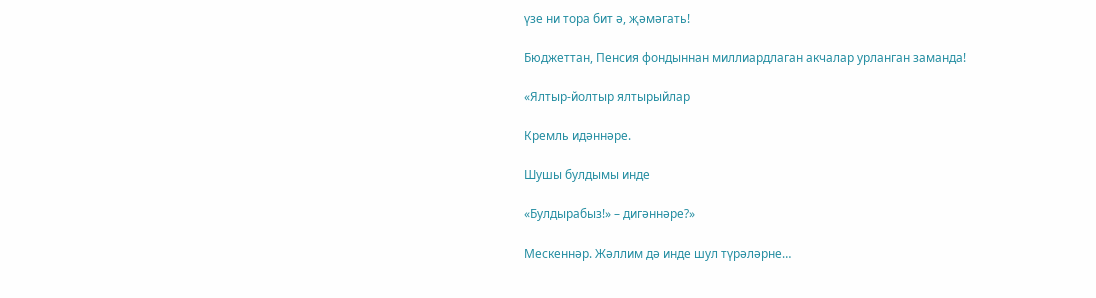үзе ни тора бит ә, җәмәгать!

Бюджеттан, Пенсия фондыннан миллиардлаган акчалар урланган заманда!

«Ялтыр-йолтыр ялтырыйлар

Кремль идәннәре.

Шушы булдымы инде

«Булдырабыз!» – дигәннәре?»

Мескеннәр. Жәллим дә инде шул түрәләрне…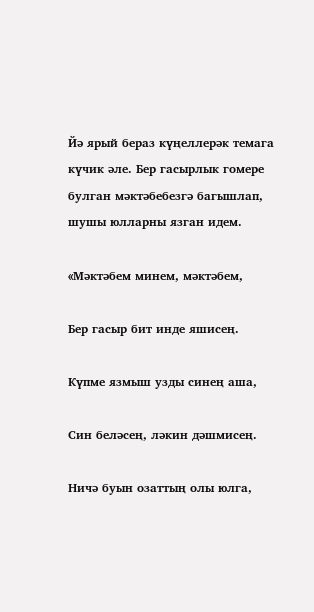Йә ярый бераз күңеллерәк темага күчик әле. Бер гасырлык гомере булган мәктәбебезгә багышлап, шушы юлларны язган идем.

«Мәктәбем минем, мәктәбем,

Бер гасыр бит инде яшисең.

Күпме язмыш узды синең аша,

Син беләсең, ләкин дәшмисең.

Ничә буын озаттың олы юлга,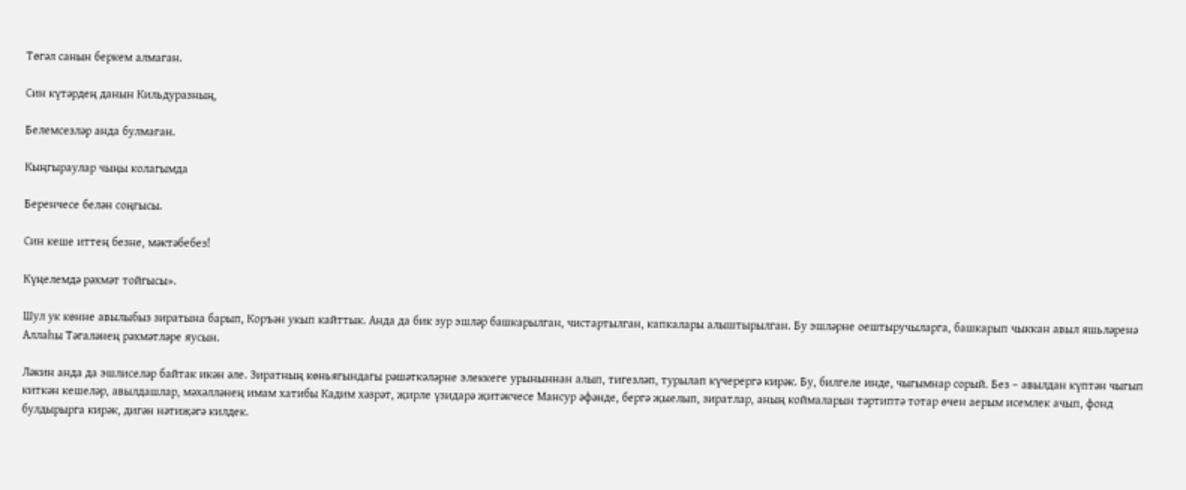Төгәл санын беркем алмаган.

Син күтәрдең данын Кильдуразның,

Белемсезләр анда булмаган.

Кыңгыраулар чыңы колагымда

Беренчесе белән соңгысы.

Син кеше иттең безне, мәктәбебез!

Күңелемдә рәхмәт тойгысы».

Шул ук көнне авылыбыз зиратына барып, Коръән укып кайттык. Анда да бик зур эшләр башкарылган, чистартылган, капкалары алыштырылган. Бу эшләрне оештыручыларга, башкарып чыккан авыл яшьләренә Аллаһы Тәгаләнең рәхмәтләре яусын.

Ләкин анда да эшлиселәр байтак икән әле. Зиратның көньягындагы рәшәткәләрне элеккеге урыныннан алып, тигезләп, турылап күчерергә кирәк. Бу, билгеле инде, чыгымнар сорый. Без – авылдан күптән чыгып киткән кешеләр, авылдашлар, мәхәлләнең имам хатибы Кадим хәзрәт, җирле үзидарә җитәкчесе Мансур әфәнде, бергә җыелып, зиратлар, аның коймаларын тәртиптә тотар өчен аерым исемлек ачып, фонд булдырырга кирәк, дигән нәтиҗәгә килдек.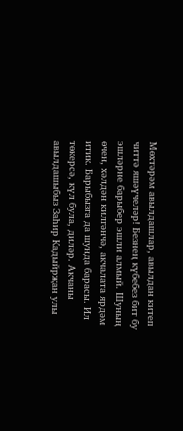Мөхтәрәм авылдашлар, авылдан китеп читтә яшәүчеләр! Безнең күбебез бит бу эшләрне барыбер эшли алмый. Шуның өчен, хәлдән килгәнчә, акчалата ярдәм итик. Барыбызга да шунда барасы. Ил төкерсә, күл була, диләр. Акчаны авылдашыбыз Заһир Кадыйрҗан улы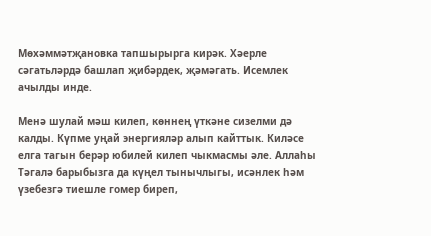Мөхәммәтҗановка тапшырырга кирәк. Хәерле сәгатьләрдә башлап җибәрдек, җәмәгать. Исемлек ачылды инде.

Менә шулай мәш килеп, көннең үткәне сизелми дә калды. Күпме уңай энергияләр алып кайттык. Киләсе елга тагын берәр юбилей килеп чыкмасмы әле. Аллаһы Тәгалә барыбызга да күңел тынычлыгы, исәнлек һәм үзебезгә тиешле гомер биреп,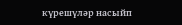күрешүләр насыйп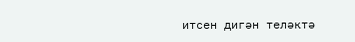итсен дигән теләктә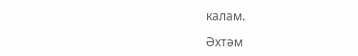калам.

Әхтәм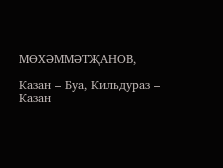МӨХӘММӘТҖАНОВ,

Казан – Буа, Кильдураз – Казан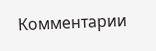Комментарии